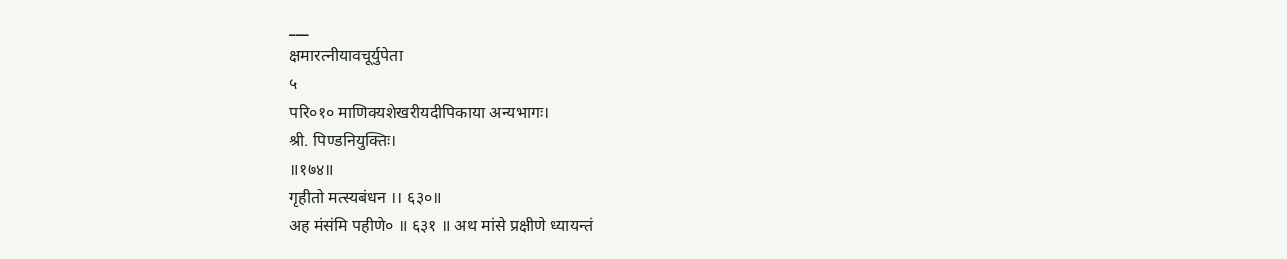___
क्षमारत्नीयावचूर्युपेता
५
परि०१० माणिक्यशेखरीयदीपिकाया अन्यभागः।
श्री. पिण्डनियुक्तिः।
॥१७४॥
गृहीतो मत्स्यबंधन ।। ६३०॥
अह मंसंमि पहीणे० ॥ ६३१ ॥ अथ मांसे प्रक्षीणे ध्यायन्तं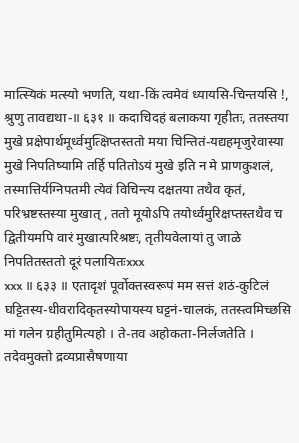मात्स्यिकं मत्स्यो भणति, यथा-किं त्वमेवं ध्यायसि-चिन्तयसि !, श्रुणु तावद्यथा-॥ ६३१ ॥ कदाचिदहं बलाकया गृहीतः, ततस्तया मुखे प्रक्षेपार्थमूर्ध्वमुत्क्षिप्तस्ततो मया चिन्तितं-यद्यहमृजुरेवास्या मुखे निपतिष्यामि तर्हि पतितोऽयं मुखे इति न मे प्राणकुशलं, तस्मात्तिर्यग्निपतमी त्येवं विचिन्त्य दक्षतया तथैव कृतं, परिभ्रष्टस्तस्या मुखात् , ततो मूयोऽपि तयोर्ध्वमुरिक्षप्तस्तथैव च द्वितीयमपि वारं मुखात्परिश्रष्टः, तृतीयवेलायां तु जाळे निपतितस्ततो दूरं पलायितःxxx
xxx ॥ ६३३ ॥ एतादृशं पूर्वोक्तस्वरूपं मम सत्तं शठं-कुटिलं घट्टितस्य-धीवरादिकृतस्योपायस्य घट्टनं-चालकं, ततस्त्वमिच्छसि मां गलेन ग्रहीतुमित्यहो । ते-तव अहोकता-निर्लजतेति । तदेवमुक्तो द्रव्यप्रासैषणाया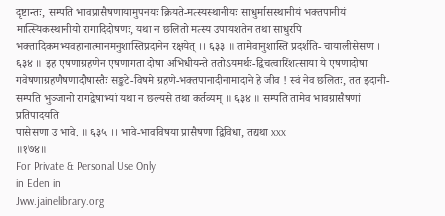दृष्टान्तः, सम्पति भावप्रासैषणायामुपनयः क्रियते-मत्स्यस्थानीयः साधुर्मासस्थानीयं भक्तपानीयं मात्स्यिकस्थानीयो रागादिदोषणः, यथा न छलितो मत्स्य उपायशतेन तथा साधुरपि भक्तादिकमभ्यवहानात्मानमनुशास्तिप्रदानेन रक्षयेत् ।। ६३३ ॥ तामेवानुशास्ति प्रदर्शति- चायालीसेसण । ६३४ ॥ इह एषणाग्रहणेन एषणागता दोषा अभिधीयन्ते ततोऽयमर्थः-द्विचत्वारिंशत्साया ये एषणादोषा गवेषणाग्रहणैषणादौषास्तैः सङ्कटे-विषमे ग्रहणे-भक्तपानादीनामादाने हे जीव ! स्वं नेव छलितः, तत इदानी-सम्पति भुञ्जानो रागद्वेषाभ्यां यथा न छल्यसे तथा कर्तव्यम् ॥ ६३४ ॥ सम्पति तामेव भावग्रासैषणां प्रतिपादयति
पासेसणा उ भावे. ॥ ६३५ ।। भावे-भावविषया प्रासैषणा द्विविधा, तद्यथा xxx
॥१७४॥
For Private & Personal Use Only
in Eden in
Jww.jainelibrary.org